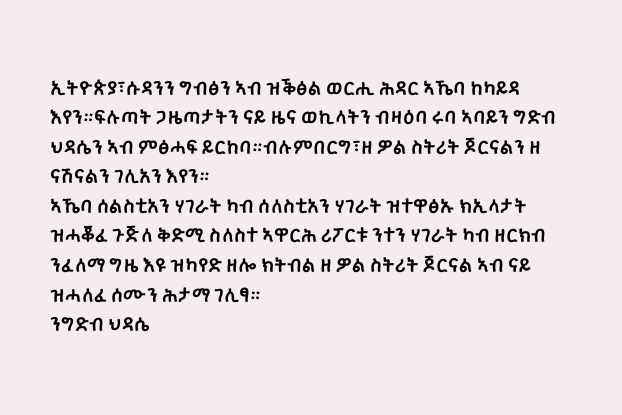ኢትዮጵያ፣ሱዳንን ግብፅን ኣብ ዝቕፅል ወርሒ ሕዳር ኣኼባ ከካይዳ እየን።ፍሉጣት ጋዜጣታትን ናይ ዜና ወኪላትን ብዛዕባ ሩባ ኣባይን ግድብ ህዳሴን ኣብ ምፅሓፍ ይርከባ።ብሉምበርግ፣ዘ ዎል ስትሪት ጆርናልን ዘ ናሽናልን ገሊአን እየን።
ኣኼባ ሰልስቲአን ሃገራት ካብ ሰለስቲአን ሃገራት ዝተዋፅኡ ክኢላታት ዝሓቖፈ ጉጅለ ቅድሚ ስለስተ ኣዋርሕ ሪፖርቱ ንተን ሃገራት ካብ ዘርክብ ንፈለማ ግዜ እዩ ዝካየድ ዘሎ ክትብል ዘ ዎል ስትሪት ጆርናል ኣብ ናይ ዝሓለፈ ሰሙን ሕታማ ገሊፃ።
ንግድብ ህዳሴ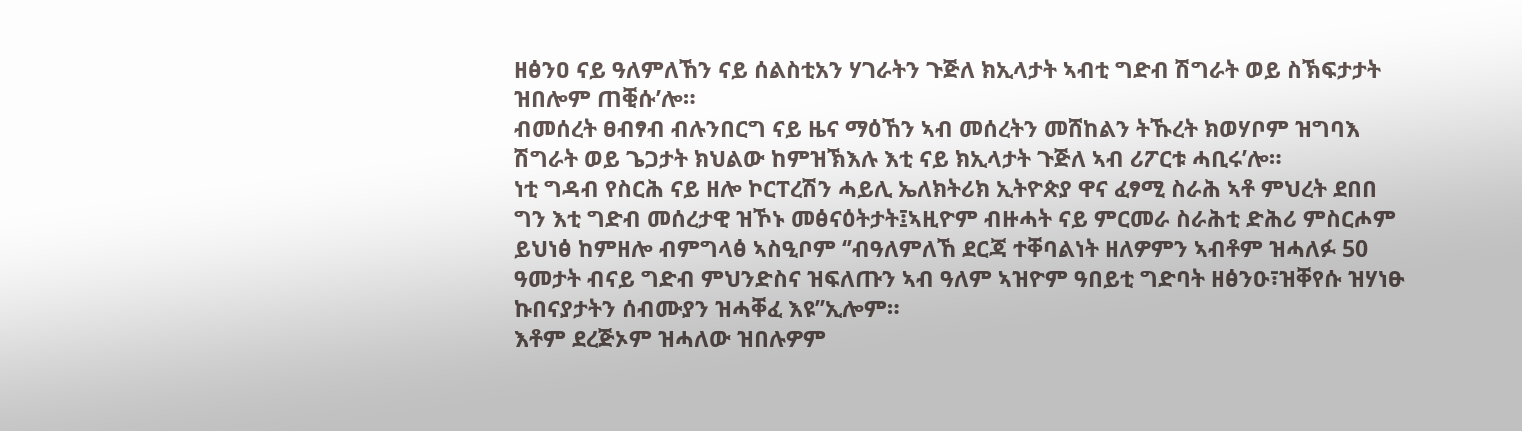ዘፅንዐ ናይ ዓለምለኸን ናይ ሰልስቲአን ሃገራትን ጉጅለ ክኢላታት ኣብቲ ግድብ ሽግራት ወይ ስኽፍታታት ዝበሎም ጠቒሱ’ሎ።
ብመሰረት ፀብፃብ ብሉንበርግ ናይ ዜና ማዕኸን ኣብ መሰረትን መሸከልን ትኹረት ክወሃቦም ዝግባእ ሽግራት ወይ ጌጋታት ክህልው ከምዝኽእሉ እቲ ናይ ክኢላታት ጉጅለ ኣብ ሪፖርቱ ሓቢሩ’ሎ።
ነቲ ግዳብ የስርሕ ናይ ዘሎ ኮርፐረሽን ሓይሊ ኤለክትሪክ ኢትዮጵያ ዋና ፈፃሚ ስራሕ ኣቶ ምህረት ደበበ ግን እቲ ግድብ መሰረታዊ ዝኾኑ መፅናዕትታት፤ኣዚዮም ብዙሓት ናይ ምርመራ ስራሕቲ ድሕሪ ምስርሖም ይህነፅ ከምዘሎ ብምግላፅ ኣስዒቦም ‘’ብዓለምለኸ ደርጃ ተቐባልነት ዘለዎምን ኣብቶም ዝሓለፉ 50 ዓመታት ብናይ ግድብ ምህንድስና ዝፍለጡን ኣብ ዓለም ኣዝዮም ዓበይቲ ግድባት ዘፅንዑ፣ዝቐየሱ ዝሃነፁ ኩበናያታትን ሰብሙያን ዝሓቐፈ እዩ’’ኢሎም።
እቶም ደረጅኦም ዝሓለው ዝበሉዎም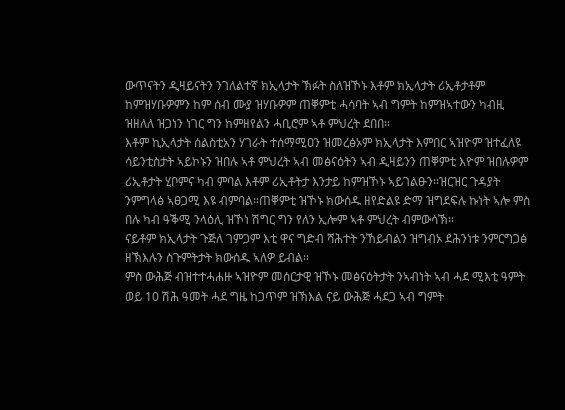ውጥናትን ዲዛይናትን ንገለልተኛ ክኢላታት ኽፉት ስለዝኾኑ እቶም ክኢላታት ሪኢቶታቶም ከምዝሃቡዎምን ከም ሰብ ሙያ ዝሃቡዎም ጠቐምቲ ሓሳባት ኣብ ግምት ከምዝኣተውን ካብዚ ዝዘለለ ዝጋነን ነገር ግን ከምዘየልን ሓቢሮም ኣቶ ምህረት ደበበ።
እቶም ኪኢላታት ሰልስቲአን ሃገራት ተሰማሚዐን ዝመረፅኦም ክኢላታት እምበር ኣዝዮም ዝተፈለዩ ሳይንቲስታት ኣይኮኑን ዝበሉ ኣቶ ምህረት ኣብ መፅናዕትን ኣብ ዲዛይንን ጠቐምቲ እዮም ዝበሉዎም ሪኢቶታት ሂቦምና ካብ ምባል እቶም ሪኢቶትታ እንታይ ከምዝኾኑ ኣይገልፁን።ዝርዝር ጉዳያት ንምግላፅ ኣፀጋሚ እዩ ብምባል።ጠቐምቲ ዝኾኑ ክውሰዱ ዘየድልዩ ድማ ዝግደፍሉ ኩነት ኣሎ ምስ በሉ ካብ ዓቕሚ ንላዕሊ ዝኾነ ሽግር ግን የለን ኢሎም ኣቶ ምህረት ብምውሳኽ።
ናይቶም ክኢላታት ጉጅለ ገምጋም እቲ ዋና ግድብ ሻሕተት ንኸይብልን ዝግብኦ ደሕንነቱ ንምርግጋፅ ዘኽእሉን ስጉምትታት ክውሰዱ ኣለዎ ይብል።
ምስ ውሕጅ ብዝተተሓሐዙ ኣዝዮም መሰርታዊ ዝኾኑ መፅናዕትታት ንኣብነት ኣብ ሓደ ሚእቲ ዓምት ወይ 10 ሽሕ ዓመት ሓደ ግዜ ከጋጥም ዝኽእል ናይ ውሕጅ ሓደጋ ኣብ ግምት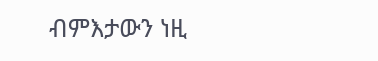ብምእታውን ነዚ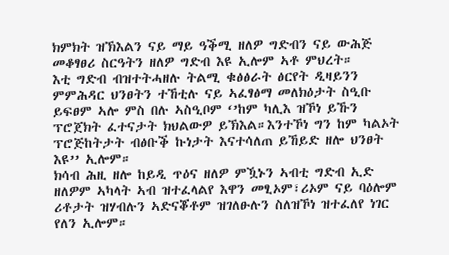ክምክት ዝኽእልን ናይ ማይ ዓቕሚ ዘለዎ ግድብን ናይ ውሕጅ መቆፃፀሪ ስርዓትን ዘለዎ ግድብ እዩ ኢሎም ኣቶ ምህረት።
እቲ ግድብ ብዝተትሓዘሉ ትልሚ ቁፅፅራት ፅርየት ዲዛይንን ምምሕዳር ህንፀትን ተኸቲሉ ናይ ኣፈፃፅማ መለክዕታት ስዒቡ ይፍፀም ኣሎ ምስ በሉ ኣስዒቦም ‘’ከም ካሊእ ዝኾነ ይኹን ፕሮጀክት ፈተናታት ክህልውዎ ይኽእል።እንተኾነ ግን ከም ካልኦት ፕሮጅከትታት ብፅቡቕ ኩነታት እናተሳለጠ ይኸይድ ዘሎ ህንፀት እዩ’’ ኢሎም።
ክሳብ ሕዚ ዘሎ ከይዲ ጥዕና ዘለዎ ምዃኑን ኣብቲ ግድብ ኢድ ዘለዎም ኣካላት ኣብ ዝተፈላልየ እዋን መፂኦም፣ሪኦም ናይ ባዕሎም ሪቶታት ዝሃብሉን ኣድናቖቶም ዝገለፁሉን ስለዝኾነ ዝተፈለየ ነገር የለን ኢሎም።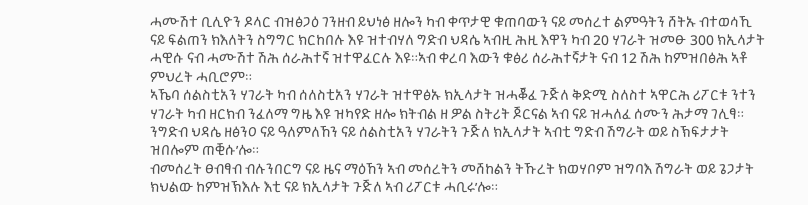ሓሙሽተ ቢሊዮን ዶላር ብዝፅጋዕ ገንዘብ ይህነፅ ዘሎን ካብ ቀጥታዊ ቁጠባውን ናይ መሰረተ ልምዓትን ሸትኡ ብተወሳኺ ናይ ፍልጠን ክእለትን ስግግር ክርከበሉ እዩ ዝተብሃለ ግድብ ህዳሴ ኣብዚ ሕዚ እዋን ካብ 20 ሃገራት ዝመፁ 300 ክኢላታት ሓዊሱ ናብ ሓሙሽተ ሽሕ ሰራሕተኛ ዝተዋፈርሉ እዩ።ኣብ ቀረባ እውን ቁፅሪ ሰራሕተኛታት ናብ 12 ሽሕ ከምዝበፅሕ ኣቶ ምህረት ሓቢሮም።
ኣኼባ ሰልስቲአን ሃገራት ካብ ሰለስቲአን ሃገራት ዝተዋፅኡ ክኢላታት ዝሓቖፈ ጉጅለ ቅድሚ ስለስተ ኣዋርሕ ሪፖርቱ ንተን ሃገራት ካብ ዘርክብ ንፈለማ ግዜ እዩ ዝካየድ ዘሎ ክትብል ዘ ዎል ስትሪት ጆርናል ኣብ ናይ ዝሓለፈ ሰሙን ሕታማ ገሊፃ።
ንግድብ ህዳሴ ዘፅንዐ ናይ ዓለምለኸን ናይ ሰልስቲአን ሃገራትን ጉጅለ ክኢላታት ኣብቲ ግድብ ሽግራት ወይ ስኽፍታታት ዝበሎም ጠቒሱ’ሎ።
ብመሰረት ፀብፃብ ብሉንበርግ ናይ ዜና ማዕኸን ኣብ መሰረትን መሸከልን ትኹረት ክወሃቦም ዝግባእ ሽግራት ወይ ጌጋታት ክህልው ከምዝኽእሉ እቲ ናይ ክኢላታት ጉጅለ ኣብ ሪፖርቱ ሓቢሩ’ሎ።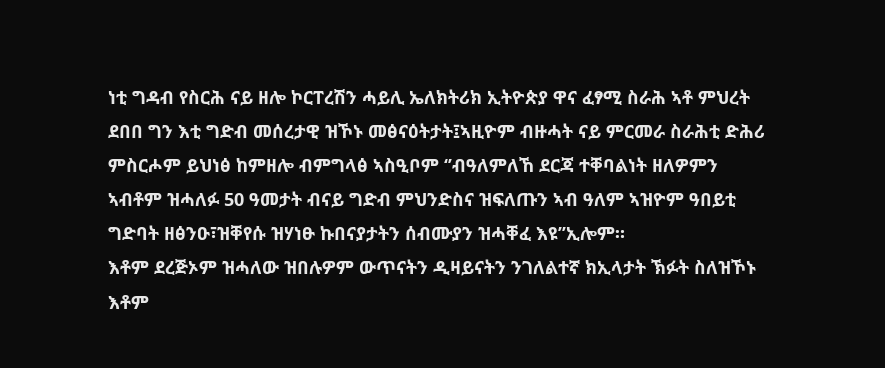ነቲ ግዳብ የስርሕ ናይ ዘሎ ኮርፐረሽን ሓይሊ ኤለክትሪክ ኢትዮጵያ ዋና ፈፃሚ ስራሕ ኣቶ ምህረት ደበበ ግን እቲ ግድብ መሰረታዊ ዝኾኑ መፅናዕትታት፤ኣዚዮም ብዙሓት ናይ ምርመራ ስራሕቲ ድሕሪ ምስርሖም ይህነፅ ከምዘሎ ብምግላፅ ኣስዒቦም ‘’ብዓለምለኸ ደርጃ ተቐባልነት ዘለዎምን ኣብቶም ዝሓለፉ 50 ዓመታት ብናይ ግድብ ምህንድስና ዝፍለጡን ኣብ ዓለም ኣዝዮም ዓበይቲ ግድባት ዘፅንዑ፣ዝቐየሱ ዝሃነፁ ኩበናያታትን ሰብሙያን ዝሓቐፈ እዩ’’ኢሎም።
እቶም ደረጅኦም ዝሓለው ዝበሉዎም ውጥናትን ዲዛይናትን ንገለልተኛ ክኢላታት ኽፉት ስለዝኾኑ እቶም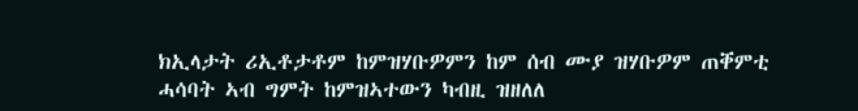ክኢላታት ሪኢቶታቶም ከምዝሃቡዎምን ከም ሰብ ሙያ ዝሃቡዎም ጠቐምቲ ሓሳባት ኣብ ግምት ከምዝኣተውን ካብዚ ዝዘለለ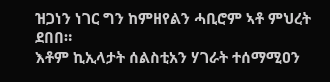ዝጋነን ነገር ግን ከምዘየልን ሓቢሮም ኣቶ ምህረት ደበበ።
እቶም ኪኢላታት ሰልስቲአን ሃገራት ተሰማሚዐን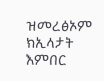ዝመረፅኦም ክኢላታት እምበር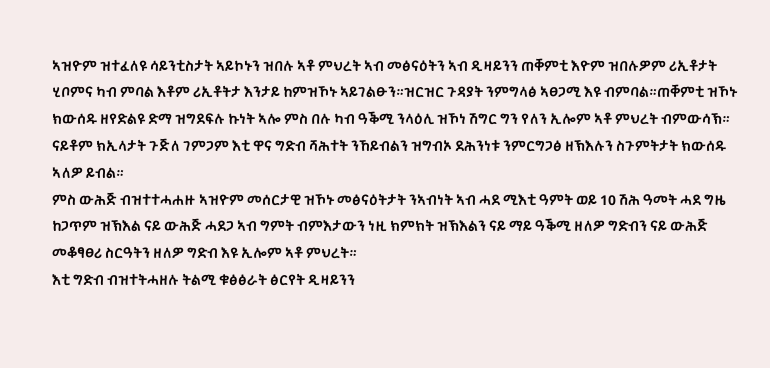ኣዝዮም ዝተፈለዩ ሳይንቲስታት ኣይኮኑን ዝበሉ ኣቶ ምህረት ኣብ መፅናዕትን ኣብ ዲዛይንን ጠቐምቲ እዮም ዝበሉዎም ሪኢቶታት ሂቦምና ካብ ምባል እቶም ሪኢቶትታ እንታይ ከምዝኾኑ ኣይገልፁን።ዝርዝር ጉዳያት ንምግላፅ ኣፀጋሚ እዩ ብምባል።ጠቐምቲ ዝኾኑ ክውሰዱ ዘየድልዩ ድማ ዝግደፍሉ ኩነት ኣሎ ምስ በሉ ካብ ዓቕሚ ንላዕሊ ዝኾነ ሽግር ግን የለን ኢሎም ኣቶ ምህረት ብምውሳኽ።
ናይቶም ክኢላታት ጉጅለ ገምጋም እቲ ዋና ግድብ ሻሕተት ንኸይብልን ዝግብኦ ደሕንነቱ ንምርግጋፅ ዘኽእሉን ስጉምትታት ክውሰዱ ኣለዎ ይብል።
ምስ ውሕጅ ብዝተተሓሐዙ ኣዝዮም መሰርታዊ ዝኾኑ መፅናዕትታት ንኣብነት ኣብ ሓደ ሚእቲ ዓምት ወይ 10 ሽሕ ዓመት ሓደ ግዜ ከጋጥም ዝኽእል ናይ ውሕጅ ሓደጋ ኣብ ግምት ብምእታውን ነዚ ክምክት ዝኽእልን ናይ ማይ ዓቕሚ ዘለዎ ግድብን ናይ ውሕጅ መቆፃፀሪ ስርዓትን ዘለዎ ግድብ እዩ ኢሎም ኣቶ ምህረት።
እቲ ግድብ ብዝተትሓዘሉ ትልሚ ቁፅፅራት ፅርየት ዲዛይንን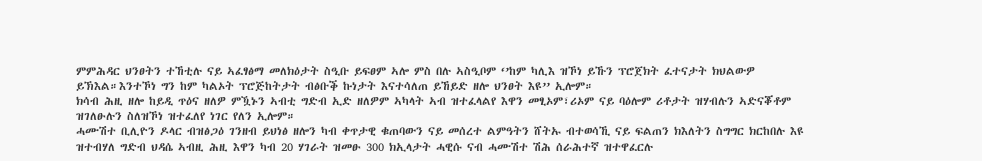ምምሕዳር ህንፀትን ተኸቲሉ ናይ ኣፈፃፅማ መለክዕታት ስዒቡ ይፍፀም ኣሎ ምስ በሉ ኣስዒቦም ‘’ከም ካሊእ ዝኾነ ይኹን ፕሮጀክት ፈተናታት ክህልውዎ ይኽእል።እንተኾነ ግን ከም ካልኦት ፕሮጅከትታት ብፅቡቕ ኩነታት እናተሳለጠ ይኸይድ ዘሎ ህንፀት እዩ’’ ኢሎም።
ክሳብ ሕዚ ዘሎ ከይዲ ጥዕና ዘለዎ ምዃኑን ኣብቲ ግድብ ኢድ ዘለዎም ኣካላት ኣብ ዝተፈላልየ እዋን መፂኦም፣ሪኦም ናይ ባዕሎም ሪቶታት ዝሃብሉን ኣድናቖቶም ዝገለፁሉን ስለዝኾነ ዝተፈለየ ነገር የለን ኢሎም።
ሓሙሽተ ቢሊዮን ዶላር ብዝፅጋዕ ገንዘብ ይህነፅ ዘሎን ካብ ቀጥታዊ ቁጠባውን ናይ መሰረተ ልምዓትን ሸትኡ ብተወሳኺ ናይ ፍልጠን ክእለትን ስግግር ክርከበሉ እዩ ዝተብሃለ ግድብ ህዳሴ ኣብዚ ሕዚ እዋን ካብ 20 ሃገራት ዝመፁ 300 ክኢላታት ሓዊሱ ናብ ሓሙሽተ ሽሕ ሰራሕተኛ ዝተዋፈርሉ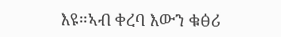እዩ።ኣብ ቀረባ እውን ቁፅሪ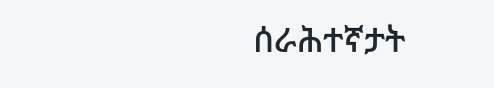ሰራሕተኛታት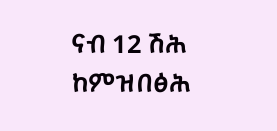ናብ 12 ሽሕ ከምዝበፅሕ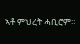ኣቶ ምህረት ሓቢሮም።